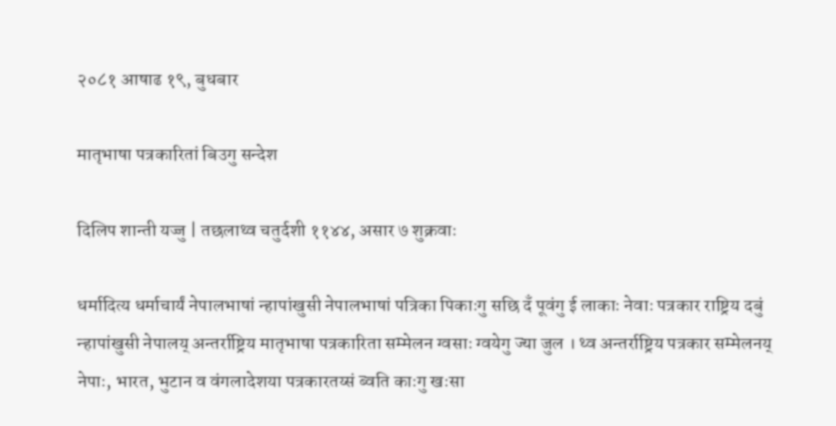२०८१ आषाढ १९, बुधबार

मातृभाषा पत्रकारितां बिउगु सन्देश

दिलिप शान्ती यज्जु | तछलाथ्व चतुर्दशी ११४४, असार ७ शुक्रवाः

धर्मादित्य धर्माचार्यं नेपालभाषां न्हापांखुसी नेपालभाषां पत्रिका पिकाःगु सछि दँ पूवंगु ई लाकाः नेवाः पत्रकार राष्ट्रिय दबुं न्हापांखुसी नेपालय् अन्तर्राष्ट्रिय मातृभाषा पत्रकारिता सम्मेलन ग्वसाः ग्वयेगु ज्या जुल । थ्व अन्तर्राष्ट्रिय पत्रकार सम्मेलनय् नेपाः, भारत, भुटान व वंगलादेशया पत्रकारतय्सं ब्वति काःगु खःसा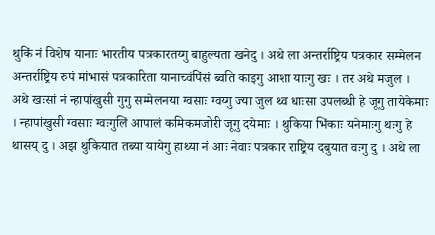थुकिं नं विशेष यानाः भारतीय पत्रकारतय्गु बाहुल्यता खनेदु । अथे ला अन्तर्राष्ट्रिय पत्रकार सम्मेलन अन्तर्राष्ट्रिय रुपं मांभासं पत्रकारिता यानाच्वंपिंसं ब्वति काइगु आशा याःगु खः । तर अथे मजुल । अथे खःसां नं न्हापांखुसी गुगु सम्मेलनया ग्वसाः ग्वय्गु ज्या जुल थ्व धाःसा उपलब्धी हे जूगु तायेकेमाः । न्हापांखुसी ग्वसाः ग्वःगुलिं आपालं कमिकमजोरी जूगु दयेमाः । थुकिया भिंकाः यनेमाःगु थःगु हे थासय् दु । अझ थुकियात तब्या यायेगु हाथ्या नं आः नेवाः पत्रकार राष्ट्रिय दबुयात वःगु दु । अथे ला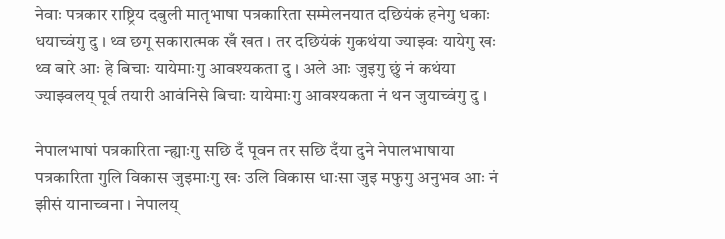नेवाः पत्रकार राष्ट्रिय दबुली मातृभाषा पत्रकारिता सम्मेलनयात दछियंकं हनेगु धकाः धयाच्वंगु दु । थ्व छगू सकारात्मक खँ खत । तर दछियंकं गुकथंया ज्याझ्वः यायेगु खः थ्व बारे आः हे बिचाः यायेमाःगु आवश्यकता दु । अले आः जुइगु छुं नं कथंया ज्याझ्वलय् पूर्व तयारी आवंनिसे बिचाः यायेमाःगु आवश्यकता नं थन जुयाच्वंगु दु ।

नेपालभाषां पत्रकारिता न्ह्याःगु सछि दँ पूवन तर सछि दँया दुने नेपालभाषाया पत्रकारिता गुलि विकास जुइमाःगु खः उलि विकास धाःसा जुइ मफुगु अनुभव आः नं झीसं यानाच्वना । नेपालय्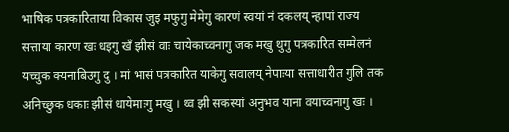भाषिक पत्रकारिताया विकास जुइ मफुगु मेमेगु कारणं स्वयां नं दकलय् न्हापां राज्य सत्ताया कारण खः धइगु खँ झीसं वाः चायेकाच्वनागु जक मखु थुगु पत्रकारित सम्मेलनं यच्चुक क्यनाबिउगु दु । मां भासं पत्रकारित याकेगु सवालय् नेपाःया सत्ताधारीत गुलि तक अनिच्छुक धकाः झीसं धायेमाःगु मखु । थ्व झी सकस्यां अनुभव याना वयाच्वनागु खः ।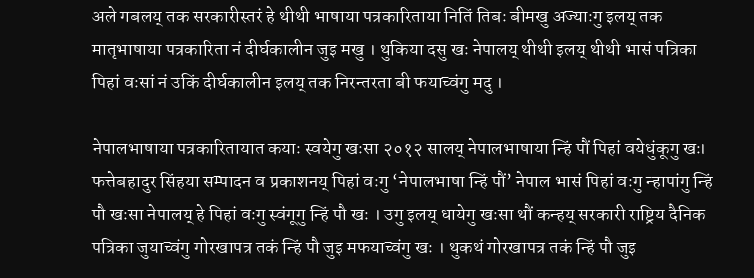अले गबलय् तक सरकारीस्तरं हे थीथी भाषाया पत्रकारिताया नितिं तिबः बीमखु अज्याःगु इलय् तक मातृभाषाया पत्रकारिता नं दीर्घकालीन जुइ मखु । थुकिया दसु खः नेपालय् थीथी इलय् थीथी भासं पत्रिका पिहां वःसां नं उकिं दीर्घकालीन इलय् तक निरन्तरता बी फयाच्वंगु मदु ।

नेपालभाषाया पत्रकारितायात कयाः स्वयेगु खःसा २०१२ सालय् नेपालभाषाया न्हिं पौं पिहां वयेधुंकूगु खः। फत्तेबहादुर सिंहया सम्पादन व प्रकाशनय् पिहां वःगु ‘नेपालभाषा न्हिं पौं’ नेपाल भासं पिहां वःगु न्हापांगु न्हिं पौ खःसा नेपालय् हे पिहां वःगु स्वंगूगु न्हिं पौ खः । उगु इलय् धायेगु खःसा थौं कन्हय् सरकारी राष्ट्रिय दैनिक पत्रिका जुयाच्वंगु गोरखापत्र तकं न्हिं पौ जुइ मफयाच्वंगु खः । थुकथं गोरखापत्र तकं न्हिं पौ जुइ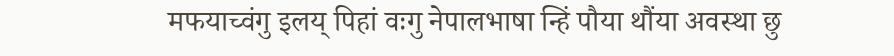मफयाच्वंगु इलय् पिहां वःगु नेपालभाषा न्हिं पौया थौंया अवस्था छु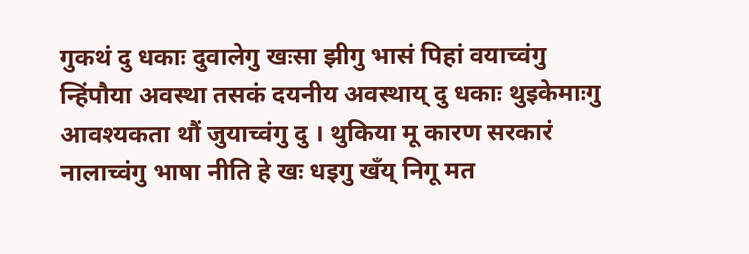गुकथं दु धकाः दुवालेगु खःसा झीगु भासं पिहां वयाच्वंगु न्हिंपौया अवस्था तसकं दयनीय अवस्थाय् दु धकाः थुइकेमाःगु आवश्यकता थौं जुयाच्वंगु दु । थुकिया मू कारण सरकारं नालाच्वंगु भाषा नीति हे खः धइगु खँय् निगू मत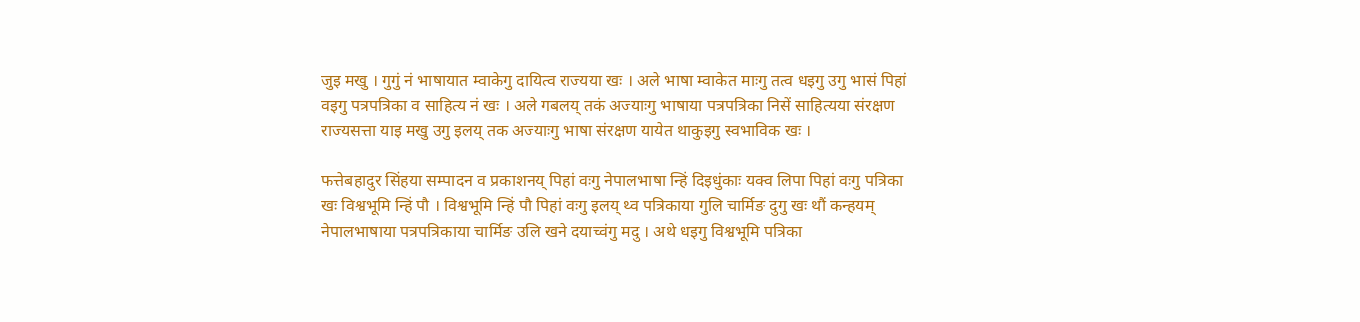जुइ मखु । गुगुं नं भाषायात म्वाकेगु दायित्व राज्यया खः । अले भाषा म्वाकेत माःगु तत्व धइगु उगु भासं पिहां वइगु पत्रपत्रिका व साहित्य नं खः । अले गबलय् तकं अज्याःगु भाषाया पत्रपत्रिका निसें साहित्यया संरक्षण राज्यसत्ता याइ मखु उगु इलय् तक अज्याःगु भाषा संरक्षण यायेत थाकुइगु स्वभाविक खः ।

फत्तेबहादुर सिंहया सम्पादन व प्रकाशनय् पिहां वःगु नेपालभाषा न्हिं दिइधुंकाः यक्व लिपा पिहां वःगु पत्रिका खः विश्वभूमि न्हिं पौ । विश्वभूमि न्हिं पौ पिहां वःगु इलय् थ्व पत्रिकाया गुलि चार्मिङ दुगु खः थौं कन्हयम् नेपालभाषाया पत्रपत्रिकाया चार्मिङ उलि खने दयाच्वंगु मदु । अथे धइगु विश्वभूमि पत्रिका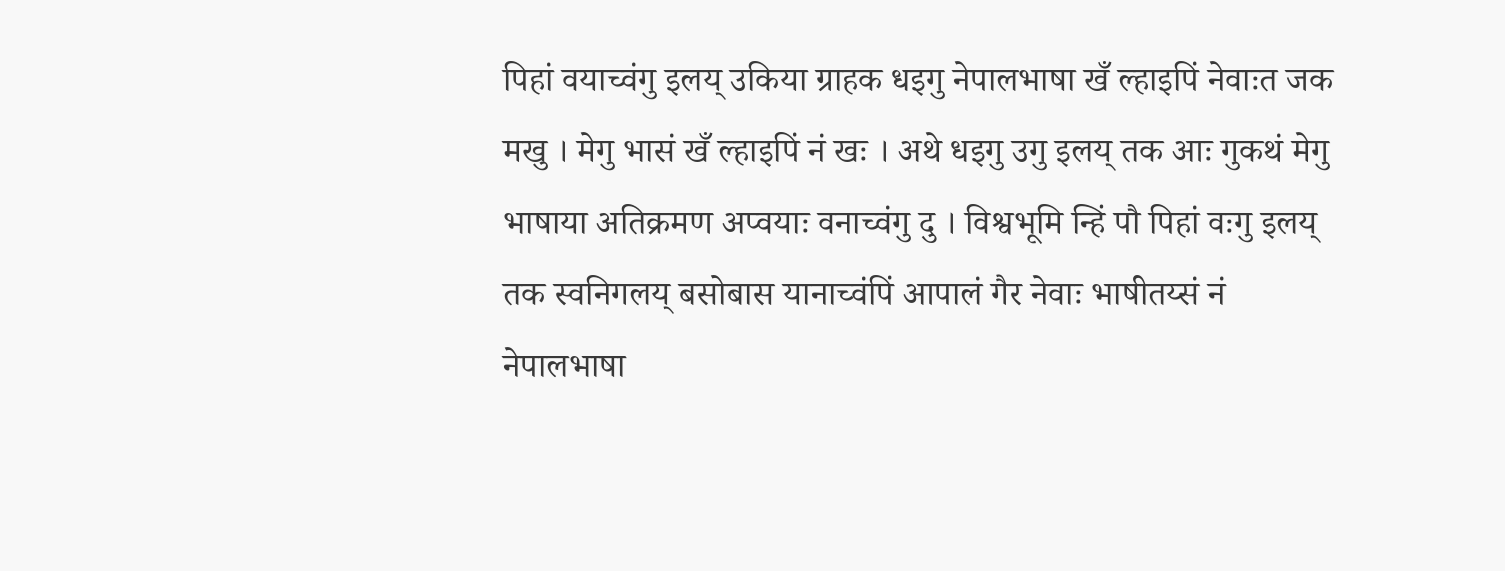पिहां वयाच्वंगु इलय् उकिया ग्राहक धइगु नेपालभाषा खँ ल्हाइपिं नेवाःत जक मखु । मेगु भासं खँ ल्हाइपिं नं खः । अथे धइगु उगु इलय् तक आः गुकथं मेगु भाषाया अतिक्रमण अप्वयाः वनाच्वंगु दु । विश्वभूमि न्हिं पौ पिहां वःगु इलय् तक स्वनिगलय् बसोबास यानाच्वंपिं आपालं गैर नेवाः भाषीतय्सं नं नेपालभाषा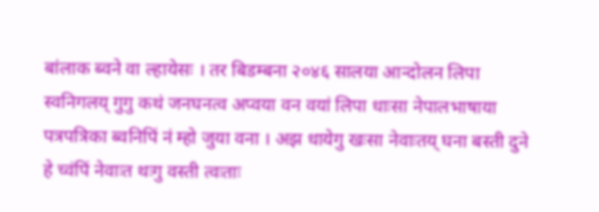बांलाक ब्वने वा ल्हायेसः । तर बिडम्बना २०४६ सालया आन्दोलन लिपा स्वनिगलय् गुगु कथं जनघनत्व अप्वया वन वयां लिपा धाःसा नेपालभाषाया पत्रपत्रिका ब्वनिपिं नं म्हो जुया वना । अझ धायेगु खःसा नेवाःतय् घना बस्ती दुने हे च्वंपिं नेवाःत थःगु वस्ती त्वःताः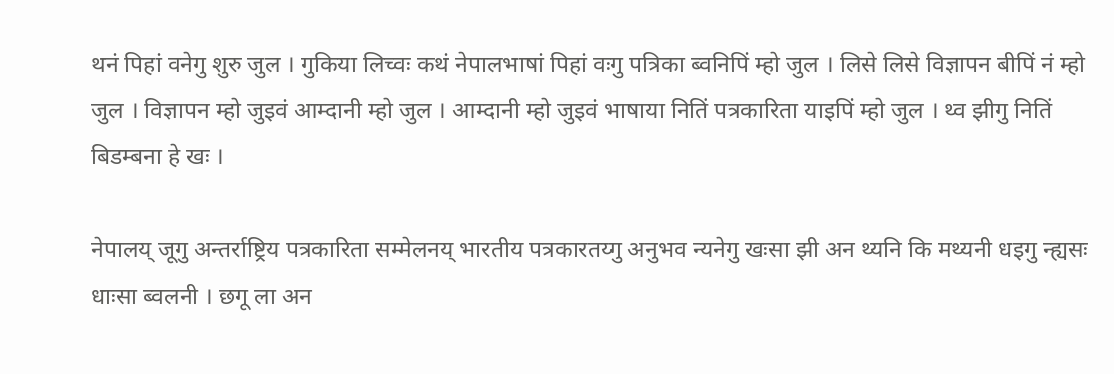थनं पिहां वनेगु शुरु जुल । गुकिया लिच्वः कथं नेपालभाषां पिहां वःगु पत्रिका ब्वनिपिं म्हो जुल । लिसे लिसे विज्ञापन बीपिं नं म्हो जुल । विज्ञापन म्हो जुइवं आम्दानी म्हो जुल । आम्दानी म्हो जुइवं भाषाया नितिं पत्रकारिता याइपिं म्हो जुल । थ्व झीगु नितिं बिडम्बना हे खः ।

नेपालय् जूगु अन्तर्राष्ट्रिय पत्रकारिता सम्मेलनय् भारतीय पत्रकारतय्गु अनुभव न्यनेगु खःसा झी अन थ्यनि कि मथ्यनी धइगु न्ह्यसः धाःसा ब्वलनी । छगू ला अन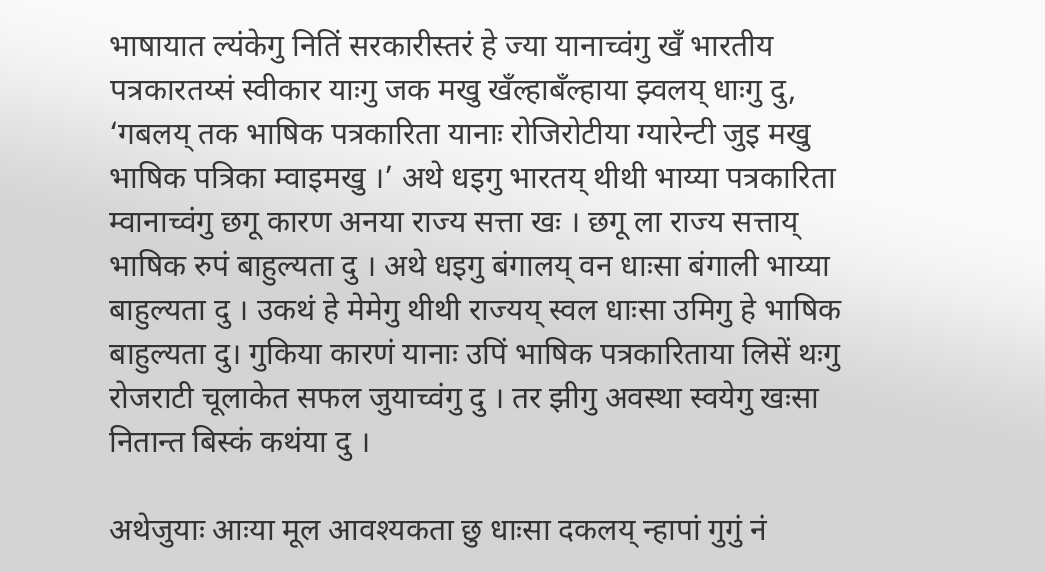भाषायात ल्यंकेगु नितिं सरकारीस्तरं हे ज्या यानाच्वंगु खँ भारतीय पत्रकारतय्सं स्वीकार याःगु जक मखु खँल्हाबँल्हाया झ्वलय् धाःगु दु, ‘गबलय् तक भाषिक पत्रकारिता यानाः रोजिरोटीया ग्यारेन्टी जुइ मखु भाषिक पत्रिका म्वाइमखु ।’ अथे धइगु भारतय् थीथी भाय्या पत्रकारिता म्वानाच्वंगु छगू कारण अनया राज्य सत्ता खः । छगू ला राज्य सत्ताय् भाषिक रुपं बाहुल्यता दु । अथे धइगु बंगालय् वन धाःसा बंगाली भाय्या बाहुल्यता दु । उकथं हे मेमेगु थीथी राज्यय् स्वल धाःसा उमिगु हे भाषिक बाहुल्यता दु। गुकिया कारणं यानाः उपिं भाषिक पत्रकारिताया लिसें थःगु रोजराटी चूलाकेत सफल जुयाच्वंगु दु । तर झीगु अवस्था स्वयेगु खःसा नितान्त बिस्कं कथंया दु ।

अथेजुयाः आःया मूल आवश्यकता छु धाःसा दकलय् न्हापां गुगुं नं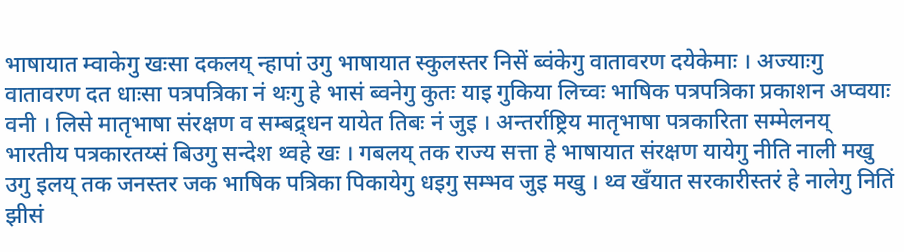भाषायात म्वाकेगु खःसा दकलय् न्हापां उगु भाषायात स्कुलस्तर निसें ब्वंकेगु वातावरण दयेकेमाः । अज्याःगु वातावरण दत धाःसा पत्रपत्रिका नं थःगु हे भासं ब्वनेगु कुतः याइ गुकिया लिच्वः भाषिक पत्रपत्रिका प्रकाशन अप्वयाः वनी । लिसे मातृभाषा संरक्षण व सम्बद्र्धन यायेत तिबः नं जुइ । अन्तर्राष्ट्रिय मातृभाषा पत्रकारिता सम्मेलनय् भारतीय पत्रकारतय्सं बिउगु सन्देश थ्वहे खः । गबलय् तक राज्य सत्ता हे भाषायात संरक्षण यायेगु नीति नाली मखु उगु इलय् तक जनस्तर जक भाषिक पत्रिका पिकायेगु धइगु सम्भव जुइ मखु । थ्व खँयात सरकारीस्तरं हे नालेगु नितिं झीसं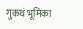गुकथं भूमिका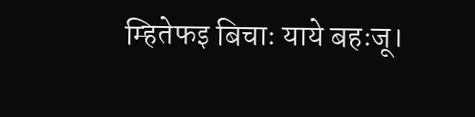म्हितेफइ बिचाः याये बहःजू।